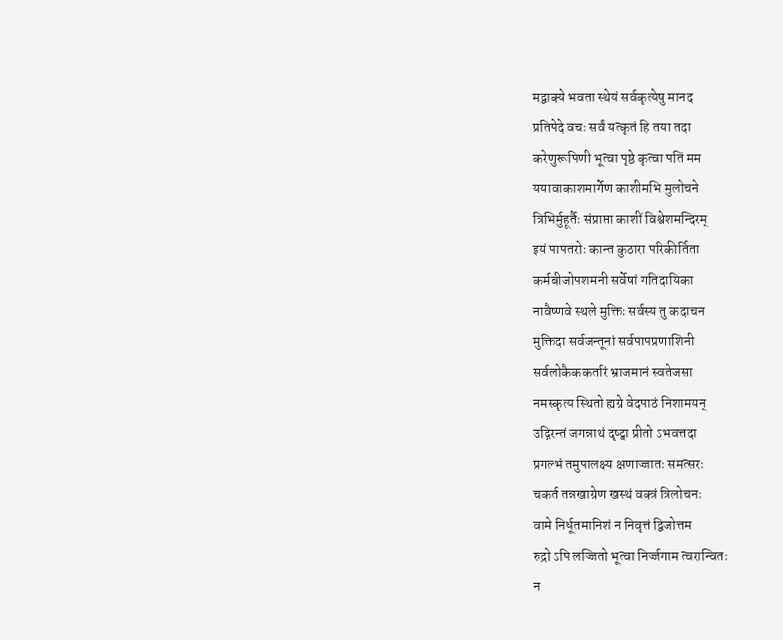मद्वाक्ये भवता स्थेयं सर्वकृत्येषु मानद
प्रतिपेदे वचः सर्वं यत्कृतं हि तया तदा
करेणुरूपिणी भूत्वा पृष्ठे कृत्वा पतिं मम
ययावाकाशमार्गेण काशीमभि मुलोचने
त्रिभिर्मुहूर्तैः संप्राप्ता काशीं विश्वेशमन्दिरम्
इयं पापतरोः कान्त कुठारा परिकीर्तिता
कर्मबीजोपशमनी सर्वेषां गतिदायिका
नावैष्णवे स्थले मुक्तिः सर्वस्य तु कदाचन
मुक्तिदा सर्वजन्तूनां सर्वपापप्रणाशिनी
सर्वलोकैककर्तारं भ्राजमानं स्वतेजसा
नमस्कृत्य स्थितो ह्यग्रे वेदपाठं निशामयन्
उद्गिरन्तं जगन्नाथं दृष्ट्वा प्रीतो ऽभवत्तदा
प्रगल्भं तमुपालक्ष्य क्षणाज्जातः समत्सरः
चकर्त तन्नखाग्रेण खस्थं वक्त्रं त्रिलोचनः
वामे निर्धूतमानिशं न निवृत्तं द्विजोत्तम
रुद्रो ऽपि लज्जितो भूत्वा निर्ज्जगाम त्वरान्वितः
न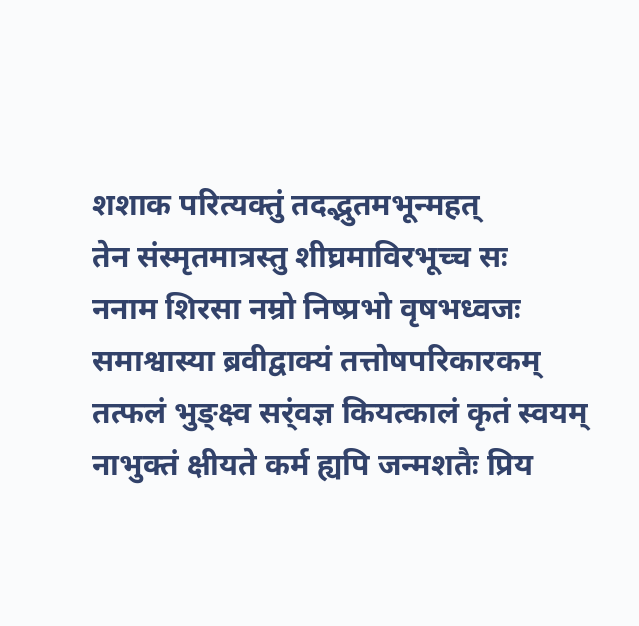शशाक परित्यक्तुं तदद्भुतमभून्महत्
तेन संस्मृतमात्रस्तु शीघ्रमाविरभूच्च सः
ननाम शिरसा नम्रो निष्प्रभो वृषभध्वजः
समाश्वास्या ब्रवीद्वाक्यं तत्तोषपरिकारकम्
तत्फलं भुङ्क्ष्व सर्ंवज्ञ कियत्कालं कृतं स्वयम्
नाभुक्तं क्षीयते कर्म ह्यपि जन्मशतैः प्रिय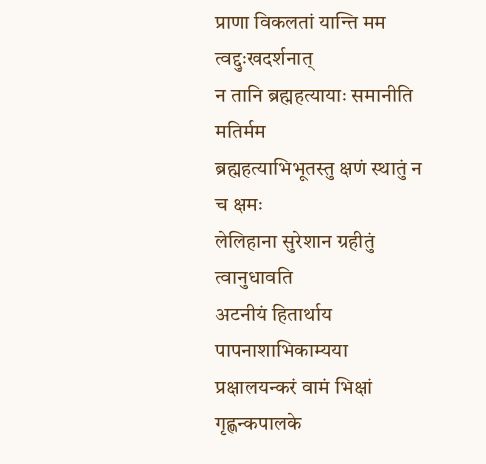प्राणा विकलतां यान्ति मम त्वद्दुःखदर्शनात्
न तानि ब्रह्महत्यायाः समानीति मतिर्मम
ब्रह्महत्याभिभूतस्तु क्षणं स्थातुं न च क्षमः
लेलिहाना सुरेशान ग्रहीतुं त्वानुधावति
अटनीयं हितार्थाय पापनाशाभिकाम्यया
प्रक्षालयन्करं वामं भिक्षां गृह्णन्कपालके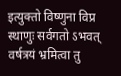इत्युक्तो विष्णुना विप्र स्थाणुः सर्वगतो ऽभवत्
वर्षत्रयं भ्रमित्वा तु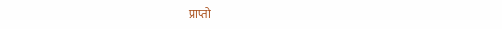प्राप्तो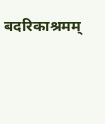बदरिकाश्रमम्